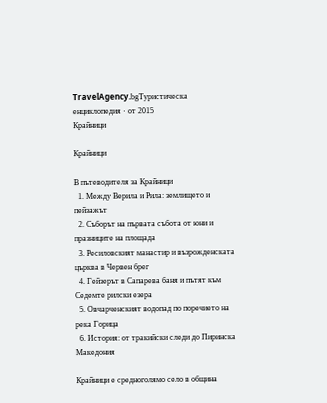TravelAgency.bgТуристическа енциклопедия · от 2015
Крайници

Крайници

В пътеводителя за Крайници
  1. Между Верила и Рила: землището и пейзажът
  2. Съборът на първата събота от юни и празниците на площада
  3. Ресиловският манастир и възрожденската църква в Червен брег
  4. Гейзерът в Сапарева баня и пътят към Седемте рилски езера
  5. Овчарченският водопад по поречието на река Горица
  6. История: от тракийски следи до Пиринска Македония

Крайници е средноголямо село в община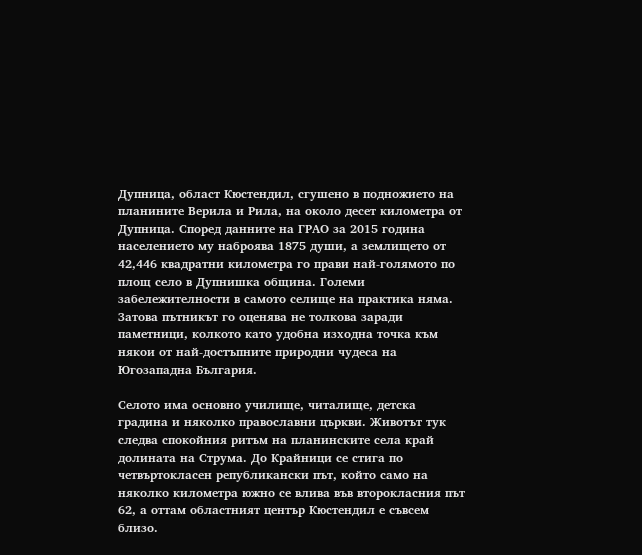Дупница, област Кюстендил, сгушено в подножието на планините Верила и Рила, на около десет километра от Дупница. Според данните на ГРАО за 2015 година населението му наброява 1875 души, а землището от 42,446 квадратни километра го прави най-голямото по площ село в Дупнишка община. Големи забележителности в самото селище на практика няма. Затова пътникът го оценява не толкова заради паметници, колкото като удобна изходна точка към някои от най-достъпните природни чудеса на Югозападна България.

Селото има основно училище, читалище, детска градина и няколко православни църкви. Животът тук следва спокойния ритъм на планинските села край долината на Струма. До Крайници се стига по четвъртокласен републикански път, който само на няколко километра южно се влива във второкласния път 62, а оттам областният център Кюстендил е съвсем близо.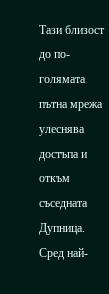Тази близост до по-голямата пътна мрежа улеснява достъпа и откъм съседната Дупница. Сред най-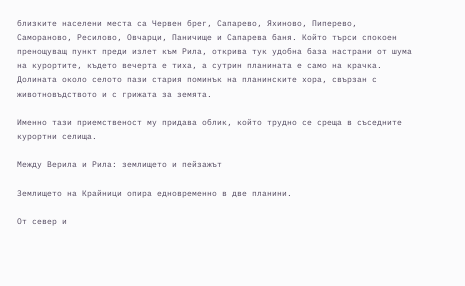близките населени места са Червен брег, Сапарево, Яхиново, Пиперево, Самораново, Ресилово, Овчарци, Паничище и Сапарева баня. Който търси спокоен пренощуващ пункт преди излет към Рила, открива тук удобна база настрани от шума на курортите, където вечерта е тиха, а сутрин планината е само на крачка. Долината около селото пази стария поминък на планинските хора, свързан с животновъдството и с грижата за земята.

Именно тази приемственост му придава облик, който трудно се среща в съседните курортни селища.

Между Верила и Рила: землището и пейзажът

Землището на Крайници опира едновременно в две планини.

От север и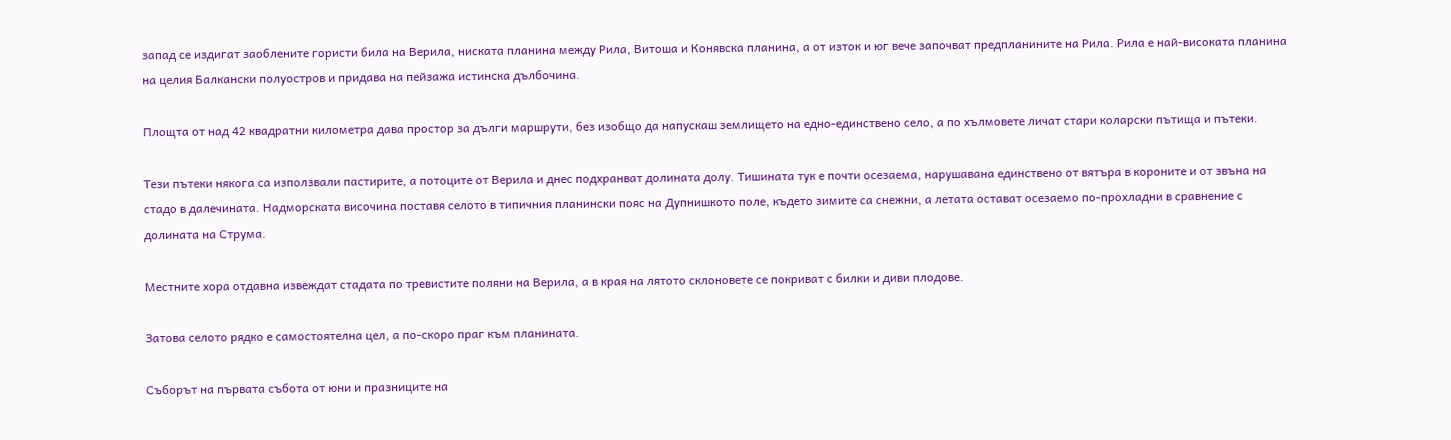запад се издигат заоблените гористи била на Верила, ниската планина между Рила, Витоша и Конявска планина, а от изток и юг вече започват предпланините на Рила. Рила е най-високата планина на целия Балкански полуостров и придава на пейзажа истинска дълбочина.

Площта от над 42 квадратни километра дава простор за дълги маршрути, без изобщо да напускаш землището на едно-единствено село, а по хълмовете личат стари коларски пътища и пътеки.

Тези пътеки някога са използвали пастирите, а потоците от Верила и днес подхранват долината долу. Тишината тук е почти осезаема, нарушавана единствено от вятъра в короните и от звъна на стадо в далечината. Надморската височина поставя селото в типичния планински пояс на Дупнишкото поле, където зимите са снежни, а летата остават осезаемо по-прохладни в сравнение с долината на Струма.

Местните хора отдавна извеждат стадата по тревистите поляни на Верила, а в края на лятото склоновете се покриват с билки и диви плодове.

Затова селото рядко е самостоятелна цел, а по-скоро праг към планината.

Съборът на първата събота от юни и празниците на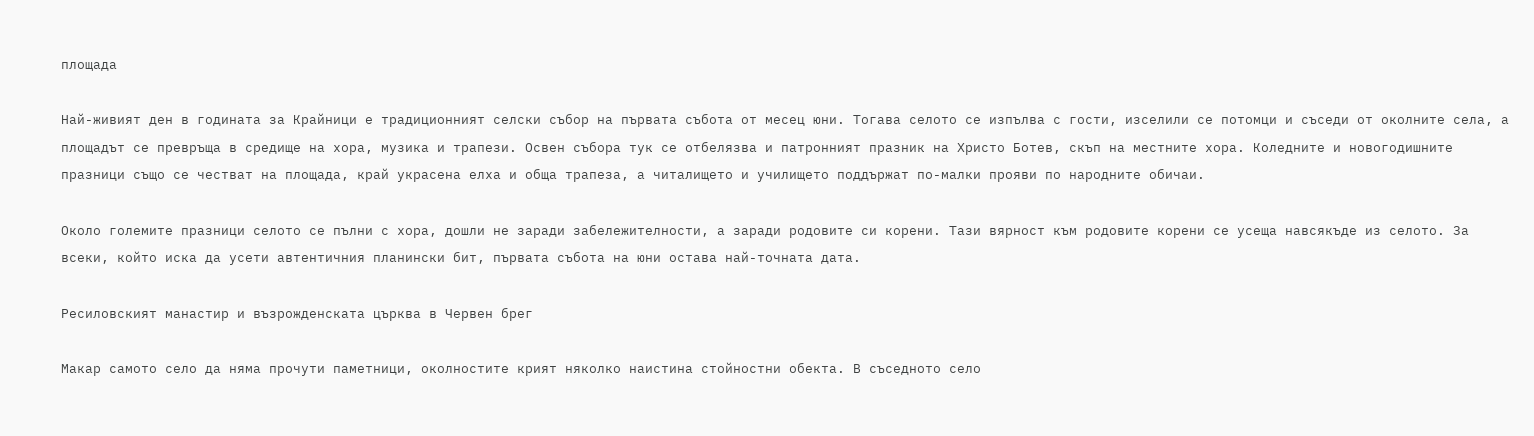площада

Най-живият ден в годината за Крайници е традиционният селски събор на първата събота от месец юни. Тогава селото се изпълва с гости, изселили се потомци и съседи от околните села, а площадът се превръща в средище на хора, музика и трапези. Освен събора тук се отбелязва и патронният празник на Христо Ботев, скъп на местните хора. Коледните и новогодишните празници също се честват на площада, край украсена елха и обща трапеза, а читалището и училището поддържат по-малки прояви по народните обичаи.

Около големите празници селото се пълни с хора, дошли не заради забележителности, а заради родовите си корени. Тази вярност към родовите корени се усеща навсякъде из селото. За всеки, който иска да усети автентичния планински бит, първата събота на юни остава най-точната дата.

Ресиловският манастир и възрожденската църква в Червен брег

Макар самото село да няма прочути паметници, околностите крият няколко наистина стойностни обекта. В съседното село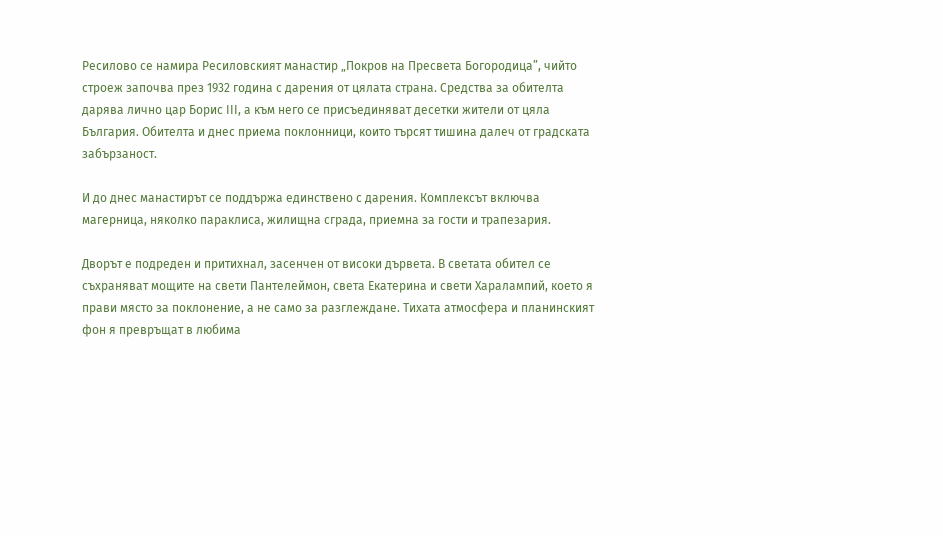Ресилово се намира Ресиловският манастир „Покров на Пресвета Богородица”, чийто строеж започва през 1932 година с дарения от цялата страна. Средства за обителта дарява лично цар Борис III, а към него се присъединяват десетки жители от цяла България. Обителта и днес приема поклонници, които търсят тишина далеч от градската забързаност.

И до днес манастирът се поддържа единствено с дарения. Комплексът включва магерница, няколко параклиса, жилищна сграда, приемна за гости и трапезария.

Дворът е подреден и притихнал, засенчен от високи дървета. В светата обител се съхраняват мощите на свети Пантелеймон, света Екатерина и свети Харалампий, което я прави място за поклонение, а не само за разглеждане. Тихата атмосфера и планинският фон я превръщат в любима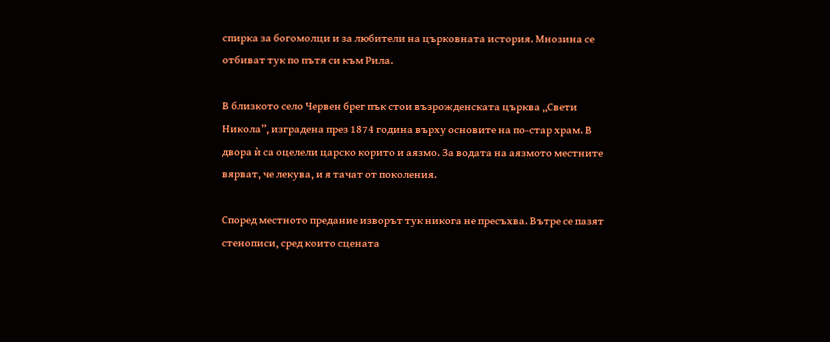спирка за богомолци и за любители на църковната история. Мнозина се отбиват тук по пътя си към Рила.

В близкото село Червен брег пък стои възрожденската църква „Свети Никола”, изградена през 1874 година върху основите на по-стар храм. В двора ѝ са оцелели царско корито и аязмо. За водата на аязмото местните вярват, че лекува, и я тачат от поколения.

Според местното предание изворът тук никога не пресъхва. Вътре се пазят стенописи, сред които сцената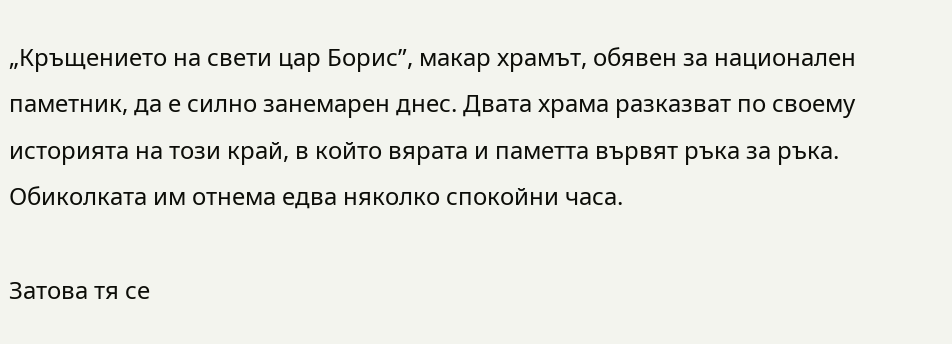„Кръщението на свети цар Борис”, макар храмът, обявен за национален паметник, да е силно занемарен днес. Двата храма разказват по своему историята на този край, в който вярата и паметта вървят ръка за ръка. Обиколката им отнема едва няколко спокойни часа.

Затова тя се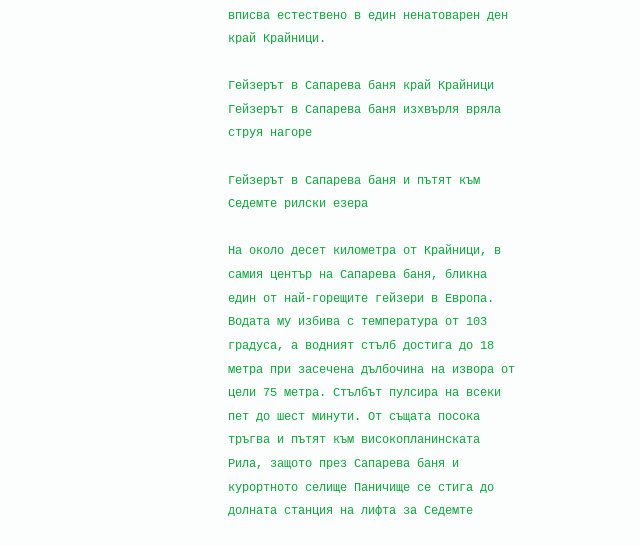вписва естествено в един ненатоварен ден край Крайници.

Гейзерът в Сапарева баня край Крайници
Гейзерът в Сапарева баня изхвърля вряла струя нагоре

Гейзерът в Сапарева баня и пътят към Седемте рилски езера

На около десет километра от Крайници, в самия център на Сапарева баня, бликна един от най-горещите гейзери в Европа. Водата му избива с температура от 103 градуса, а водният стълб достига до 18 метра при засечена дълбочина на извора от цели 75 метра. Стълбът пулсира на всеки пет до шест минути. От същата посока тръгва и пътят към високопланинската Рила, защото през Сапарева баня и курортното селище Паничище се стига до долната станция на лифта за Седемте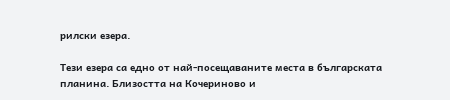рилски езера.

Тези езера са едно от най-посещаваните места в българската планина. Близостта на Кочериново и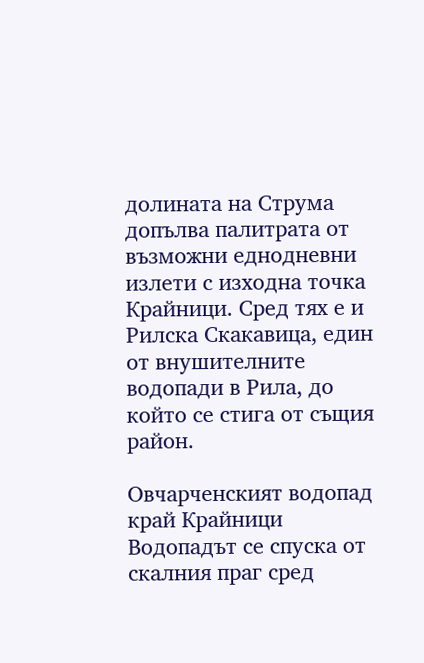долината на Струма допълва палитрата от възможни еднодневни излети с изходна точка Крайници. Сред тях е и Рилска Скакавица, един от внушителните водопади в Рила, до който се стига от същия район.

Овчарченският водопад край Крайници
Водопадът се спуска от скалния праг сред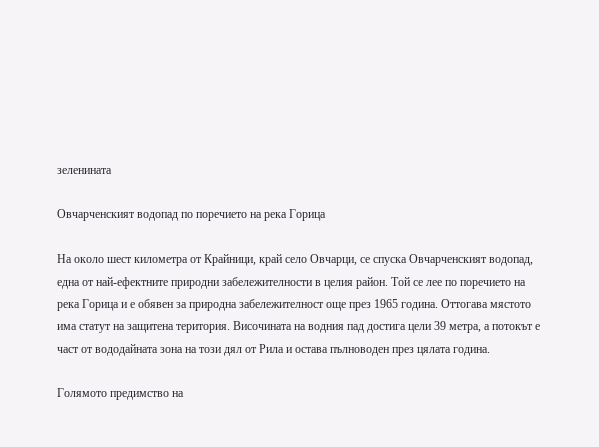зеленината

Овчарченският водопад по поречието на река Горица

На около шест километра от Крайници, край село Овчарци, се спуска Овчарченският водопад, една от най-ефектните природни забележителности в целия район. Той се лее по поречието на река Горица и е обявен за природна забележителност още през 1965 година. Оттогава мястото има статут на защитена територия. Височината на водния пад достига цели 39 метра, а потокът е част от вододайната зона на този дял от Рила и остава пълноводен през цялата година.

Голямото предимство на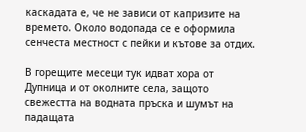каскадата е, че не зависи от капризите на времето. Около водопада се е оформила сенчеста местност с пейки и кътове за отдих.

В горещите месеци тук идват хора от Дупница и от околните села, защото свежестта на водната пръска и шумът на падащата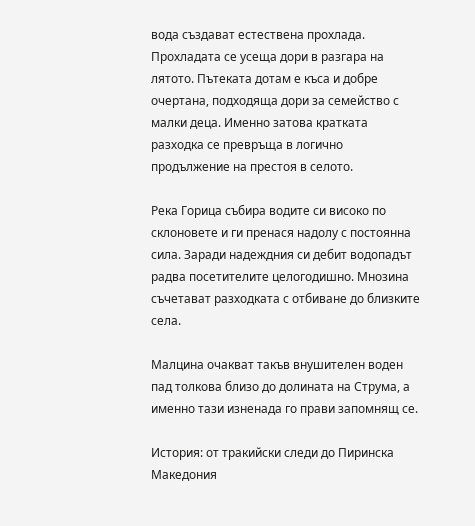вода създават естествена прохлада. Прохладата се усеща дори в разгара на лятото. Пътеката дотам е къса и добре очертана, подходяща дори за семейство с малки деца. Именно затова кратката разходка се превръща в логично продължение на престоя в селото.

Река Горица събира водите си високо по склоновете и ги пренася надолу с постоянна сила. Заради надеждния си дебит водопадът радва посетителите целогодишно. Мнозина съчетават разходката с отбиване до близките села.

Малцина очакват такъв внушителен воден пад толкова близо до долината на Струма, а именно тази изненада го прави запомнящ се.

История: от тракийски следи до Пиринска Македония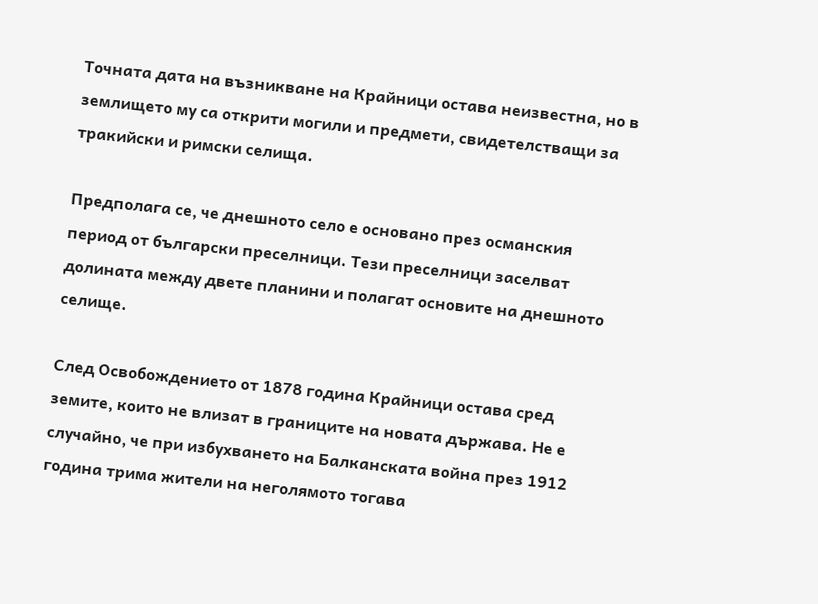Точната дата на възникване на Крайници остава неизвестна, но в землището му са открити могили и предмети, свидетелстващи за тракийски и римски селища.

Предполага се, че днешното село е основано през османския период от български преселници. Тези преселници заселват долината между двете планини и полагат основите на днешното селище.

След Освобождението от 1878 година Крайници остава сред земите, които не влизат в границите на новата държава. Не е случайно, че при избухването на Балканската война през 1912 година трима жители на неголямото тогава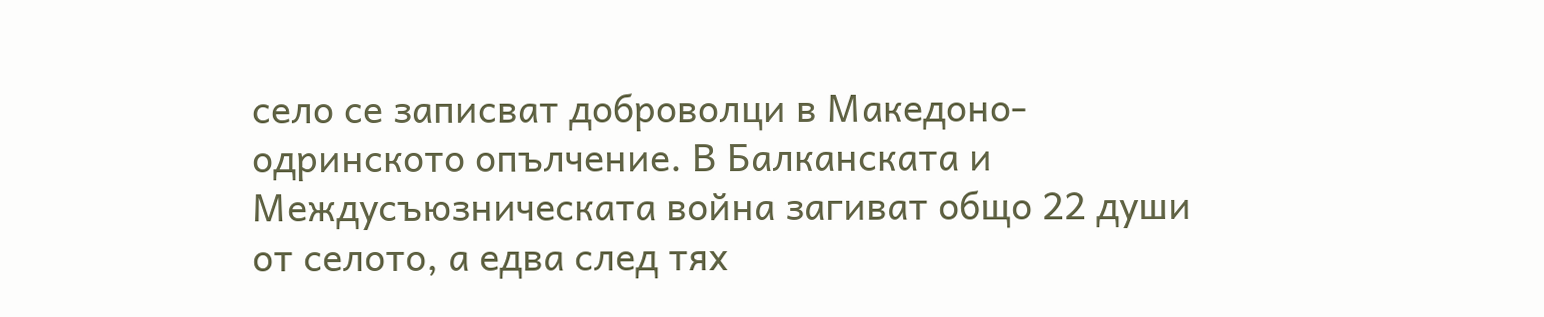село се записват доброволци в Македоно-одринското опълчение. В Балканската и Междусъюзническата война загиват общо 22 души от селото, а едва след тях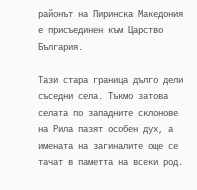районът на Пиринска Македония е присъединен към Царство България.

Тази стара граница дълго дели съседни села. Тъкмо затова селата по западните склонове на Рила пазят особен дух, а имената на загиналите още се тачат в паметта на всеки род.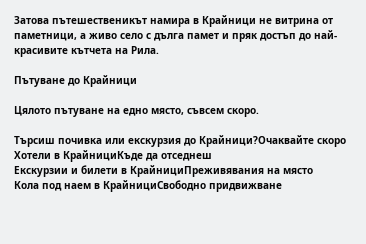Затова пътешественикът намира в Крайници не витрина от паметници, а живо село с дълга памет и пряк достъп до най-красивите кътчета на Рила.

Пътуване до Крайници

Цялото пътуване на едно място, съвсем скоро.

Търсиш почивка или екскурзия до Крайници?Очаквайте скоро
Хотели в КрайнициКъде да отседнеш
Екскурзии и билети в КрайнициПреживявания на място
Кола под наем в КрайнициСвободно придвижване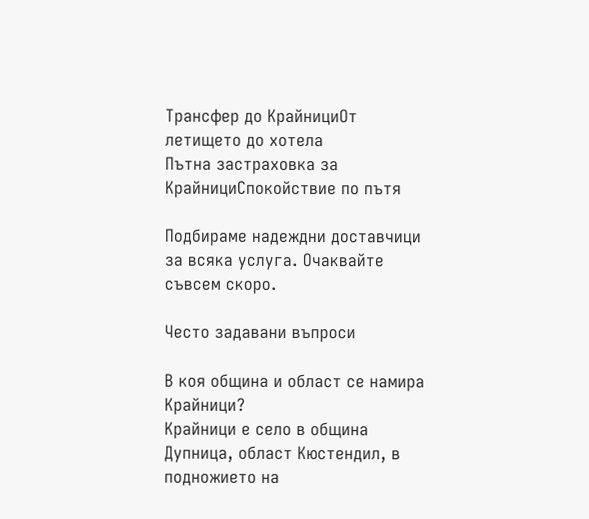Трансфер до КрайнициОт летището до хотела
Пътна застраховка за КрайнициСпокойствие по пътя

Подбираме надеждни доставчици за всяка услуга. Очаквайте съвсем скоро.

Често задавани въпроси

В коя община и област се намира Крайници?
Крайници е село в община Дупница, област Кюстендил, в подножието на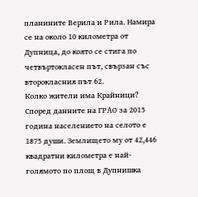планините Верила и Рила. Намира се на около 10 километра от Дупница, до която се стига по четвъртокласен път, свързан със второкласния път 62.
Колко жители има Крайници?
Според данните на ГРАО за 2015 година населението на селото е 1875 души. Землището му от 42,446 квадратни километра е най-голямото по площ в Дупнишка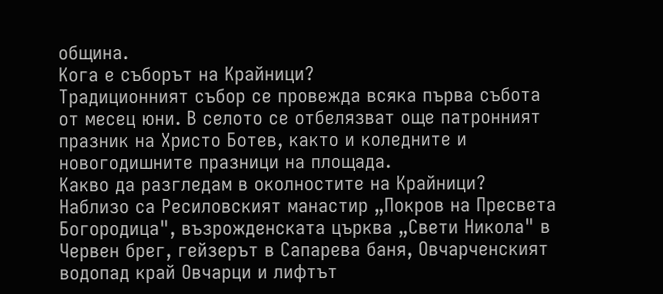община.
Кога е съборът на Крайници?
Традиционният събор се провежда всяка първа събота от месец юни. В селото се отбелязват още патронният празник на Христо Ботев, както и коледните и новогодишните празници на площада.
Какво да разгледам в околностите на Крайници?
Наблизо са Ресиловският манастир „Покров на Пресвета Богородица", възрожденската църква „Свети Никола" в Червен брег, гейзерът в Сапарева баня, Овчарченският водопад край Овчарци и лифтът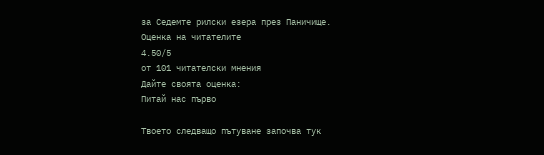за Седемте рилски езера през Паничище.
Оценка на читателите
4.50/5
от 101 читателски мнения
Дайте своята оценка:
Питай нас първо

Твоето следващо пътуване започва тук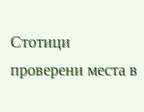Стотици проверени места в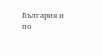България и по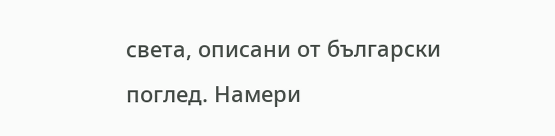света, описани от български поглед. Намери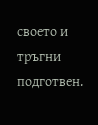своето и тръгни подготвен.